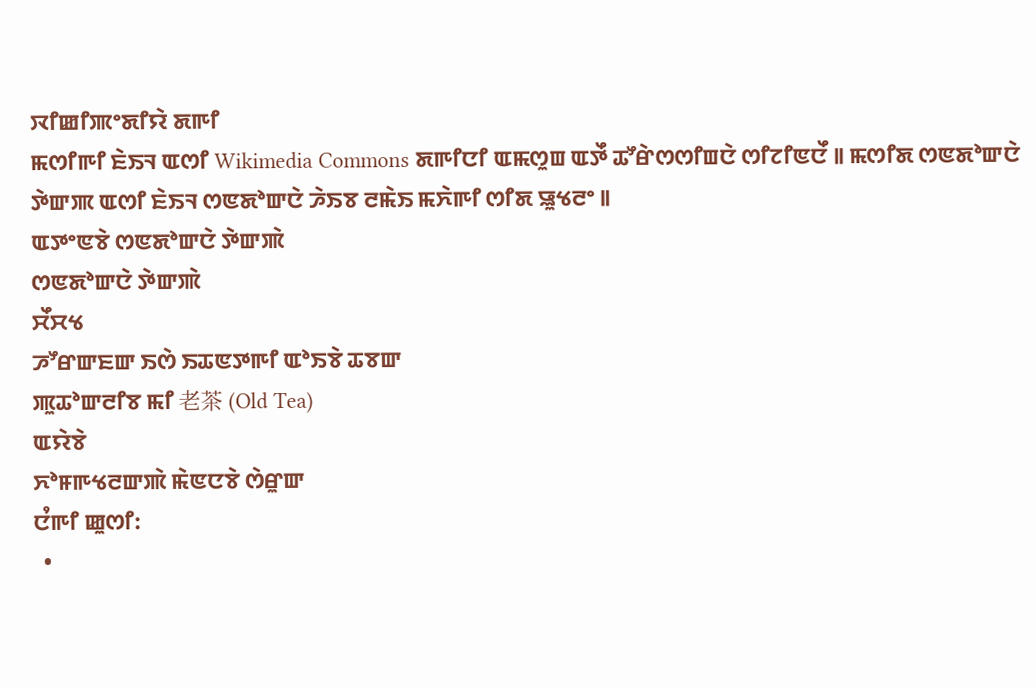ꯋꯤꯀꯤꯄꯦꯗꯤꯌꯥ ꯗꯒꯤ
ꯃꯁꯤꯒꯤ ꯐꯥꯏꯜ ꯑꯁꯤ Wikimedia Commons ꯗꯒꯤꯅꯤ ꯑꯃꯁꯨꯡ ꯑꯇꯩ ꯊꯧꯔꯥꯁꯁꯤꯡꯅꯥ ꯁꯤꯖꯤꯟꯅꯩ ꯫ ꯃꯁꯤꯗ ꯁꯟꯗꯣꯛꯅꯥ ꯇꯥꯛꯄ ꯑꯁꯤ ꯐꯥꯏꯜ ꯁꯟꯗꯣꯛꯅꯥ ꯍꯥꯏꯕ ꯂꯃꯥꯏ ꯃꯈꯥꯒꯤ ꯁꯤꯗ ꯎꯨꯠꯂꯦ ꯫
ꯑꯇꯦꯟꯕꯥ ꯁꯟꯗꯣꯛꯅꯥ ꯇꯥꯛꯄꯥ
ꯁꯟꯗꯣꯛꯅꯥ ꯇꯥꯛꯄꯥ
ꯆꯩꯆꯠ
ꯍꯧꯔꯛꯐꯛ ꯏꯁꯥ ꯏꯊꯟꯇꯒꯤ ꯑꯣꯏꯕꯥ ꯊꯕꯛ
ꯄꯨꯊꯣꯛꯂꯤꯕ ꯃꯤ 老茶 (Old Tea)
ꯑꯌꯥꯕꯥ
ꯈꯣꯝꯒꯠꯂꯛꯄꯥ ꯃꯥꯟꯅꯕꯥ ꯁꯥꯔꯨꯛ
ꯅꯪꯒꯤ ꯀꯨꯁꯤ:
  •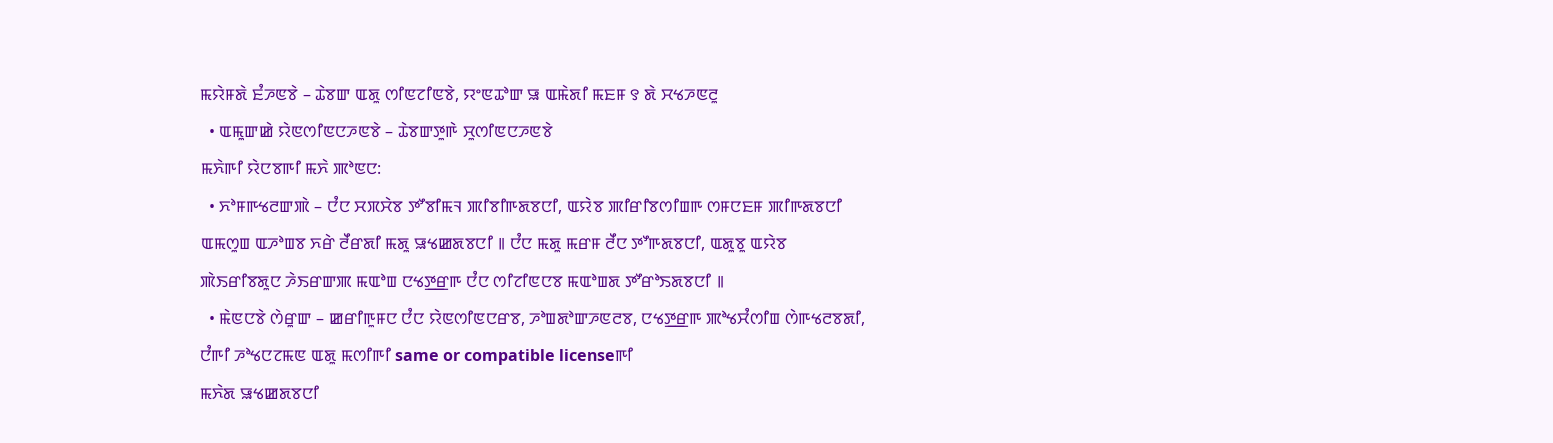ꯃꯌꯥꯝꯗꯥ ꯐꯪꯍꯟꯕꯥ – ꯊꯥꯕꯛ ꯑꯗꯨ ꯁꯤꯟꯖꯤꯟꯕꯥ, ꯌꯦꯟꯊꯣꯛ ꯎ ꯑꯃꯥꯗꯤ ꯃꯐꯝ ꯱ ꯗꯥ ꯆꯠꯍꯟꯂꯨ
  • ꯑꯃꯨꯛꯀꯥ ꯌꯥꯟꯁꯤꯟꯅꯍꯟꯕꯥ – ꯊꯥꯕꯛꯇꯨꯒꯥ ꯆꯨꯁꯤꯟꯅꯍꯟꯕꯥ
ꯃꯈꯥꯒꯤ ꯌꯥꯅꯕꯒꯤ ꯃꯈꯥ ꯄꯣꯟꯅ:
  • ꯈꯣꯝꯒꯠꯂꯛꯄꯥ – ꯅꯪꯅ ꯆꯞꯆꯥꯕ ꯇꯧꯕꯤꯃꯜ ꯄꯤꯕꯤꯒꯗꯕꯅꯤ, ꯑꯌꯥꯕ ꯄꯤꯔꯤꯕꯁꯤꯡꯒ ꯁꯝꯅꯐꯝ ꯄꯤꯒꯗꯕꯅꯤ ꯑꯃꯁꯨꯡ ꯑꯍꯣꯡꯕ ꯈꯔꯥ ꯂꯩꯔꯗꯤ ꯃꯗꯨ ꯎꯠꯀꯗꯕꯅꯤ ꯫ ꯅꯪꯅ ꯃꯗꯨ ꯃꯔꯝ ꯂꯩꯅ ꯇꯧꯒꯗꯕꯅꯤ, ꯑꯗꯨꯕꯨ ꯑꯌꯥꯕ ꯄꯥꯏꯔꯤꯕꯗꯨꯅ ꯍꯥꯏꯔꯛꯄ ꯃꯑꯣꯡ ꯅꯠꯇ꯭ꯔꯒ ꯅꯪꯅ ꯁꯤꯖꯤꯟꯅꯕ ꯃꯑꯣꯡꯗ ꯇꯧꯔꯣꯏꯗꯕꯅꯤ ꯫
  • ꯃꯥꯟꯅꯕꯥ ꯁꯥꯔꯨꯛ – ꯀꯔꯤꯒꯨꯝꯅ ꯅꯪꯅ ꯌꯥꯟꯁꯤꯟꯅꯔꯕ, ꯍꯣꯡꯗꯣꯛꯍꯟꯂꯕ, ꯅꯠꯇ꯭ꯔꯒ ꯄꯣꯠꯆꯪꯁꯤꯡ ꯁꯥꯒꯠꯂꯕꯗꯤ, ꯅꯪꯒꯤ ꯍꯣꯠꯅꯖꯃꯟ ꯑꯗꯨ ꯃꯁꯤꯒꯤ same or compatible licenseꯒꯤ
ꯃꯈꯥꯗ ꯎꯠꯀꯗꯕꯅꯤ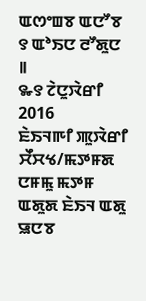ꯑꯁꯦꯡꯕ ꯑꯅꯧꯕ ꯱ ꯑꯣꯏꯅ ꯂꯧꯗꯨꯅ ꯫
꯳꯱ ꯖꯥꯅꯨꯋꯥꯔꯤ 2016
ꯐꯥꯏꯜꯒꯤ ꯄꯨꯋꯥꯔꯤ
ꯆꯩꯆꯠ/ꯃꯇꯝꯗ ꯅꯝꯃꯨ ꯃꯇꯝ ꯑꯗꯨꯗ ꯐꯥꯏꯜ ꯑꯗꯨ ꯎꯅꯕ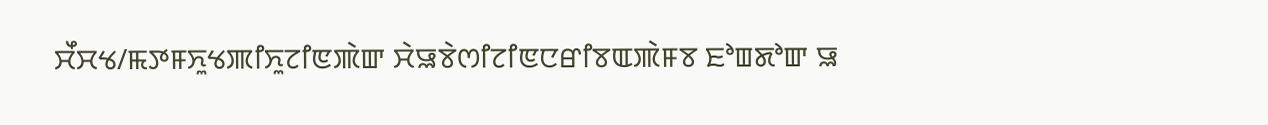ꯆꯩꯆꯠ/ꯃꯇꯝꯈꯨꯠꯄꯤꯈꯨꯖꯤꯟꯄꯥꯛ ꯆꯥꯎꯕꯥꯁꯤꯖꯤꯟꯅꯔꯤꯕꯑꯄꯥꯝꯕ ꯐꯣꯡꯗꯣꯛ ꯎ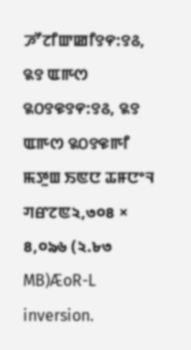ꯍꯧꯖꯤꯛꯀꯤ꯱꯵:꯱꯴, ꯲꯱ ꯑꯒꯁ ꯲꯰꯱꯶꯱꯵:꯱꯴, ꯲꯱ ꯑꯒꯁ ꯲꯰꯱꯶ꯒꯤ ꯃꯇꯨꯡ ꯏꯟꯅ ꯊꯝꯅꯦꯜ ꯚꯔꯖꯟ২,৩০৪ × ৪,০৯৬ (২.৮৩ MB)ÆoR-L inversion.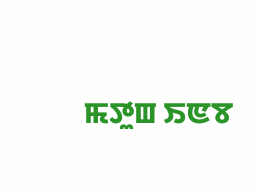ꯃꯇꯨꯡ ꯏꯟꯕ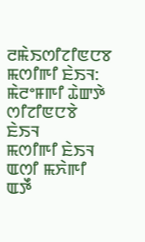ꯂꯃꯥꯏꯁꯤꯖꯤꯟꯅꯕ ꯃꯁꯤꯒꯤ ꯐꯥꯏꯜ:
ꯃꯥꯂꯦꯝꯒꯤ ꯊꯥꯛꯇꯥ ꯁꯤꯖꯤꯟꯅꯕꯥ ꯐꯥꯏꯜ
ꯃꯁꯤꯒꯤ ꯐꯥꯏꯜ ꯑꯁꯤ ꯃꯈꯥꯒꯤ ꯑꯇꯩ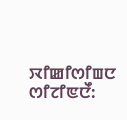ꯋꯤꯀꯤꯁꯤꯡꯅ ꯁꯤꯖꯤꯟꯅꯩ: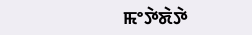ꯃꯦꯇꯥꯗꯥꯇꯥ